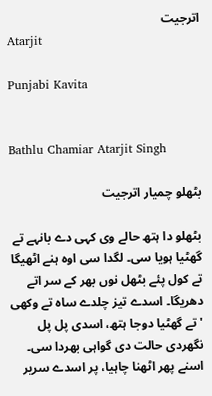اترجیت
Atarjit

Punjabi Kavita


Bathlu Chamiar Atarjit Singh

بٹھلو چمیار اترجیت

بٹھلو دا ہتھ حالے وی کہی دے بانہے تے گھٹیا ہویا سی۔ لگدا سی اوہ ہنے اٹھیگا تے کول پئے بٹھل نوں بھر کے سر اتے دھریگا۔ اسدے تیز چلدے ساہ تے وکھی 'تے گھٹیا دوجا ہتھ، اسدی پل پل نگھردی حالت دی گواہی بھردا سی۔ اسنے پھر اٹھنا چاہیا، پر اسدے سریر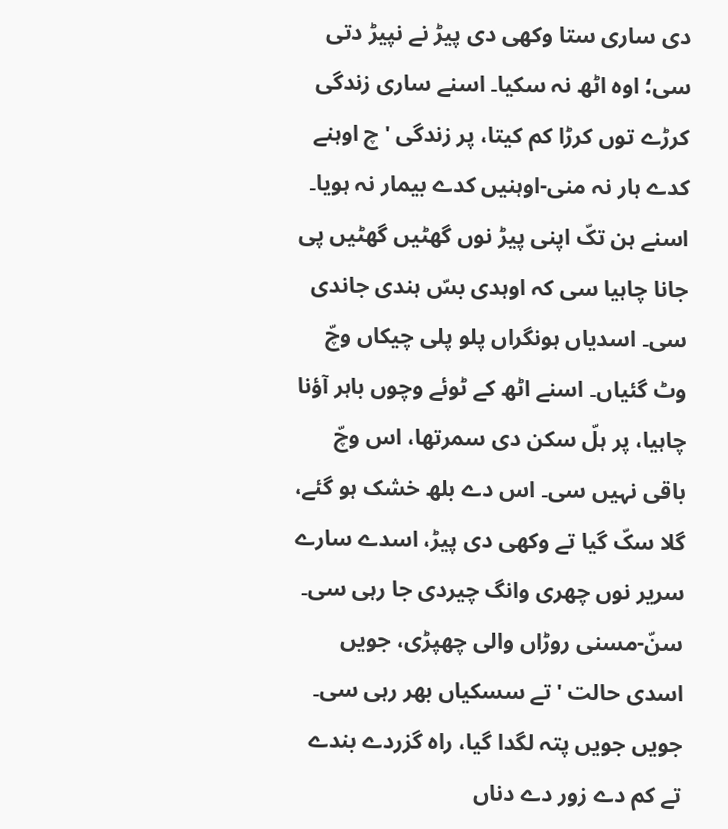دی ساری ستا وکھی دی پیڑ نے نپیڑ دتی سی؛ اوہ اٹھ نہ سکیا۔ اسنے ساری زندگی کرڑے توں کرڑا کم کیتا، پر زندگی 'چ اوہنے کدے ہار نہ منی-اوہنیں کدے بیمار نہ ہویا۔
اسنے ہن تکّ اپنی پیڑ نوں گھٹیں گھٹیں پی جانا چاہیا سی کہ اوہدی بسّ ہندی جاندی سی۔ اسدیاں ہونگراں پلو پلی چیکاں وچّ وٹ گئیاں۔ اسنے اٹھ کے ٹوئے وچوں باہر آؤنا چاہیا، پر ہلّ سکن دی سمرتھا، اس وچّ باقی نہیں سی۔ اس دے بلھ خشک ہو گئے، گلا سکّ گیا تے وکھی دی پیڑ، اسدے سارے سریر نوں چھری وانگ چیردی جا رہی سی۔ سنّ-مسنی روڑاں والی چھپڑی، جویں اسدی حالت 'تے سسکیاں بھر رہی سی۔
جویں جویں پتہ لگدا گیا، راہ گزردے بندے تے کم دے زور دے دناں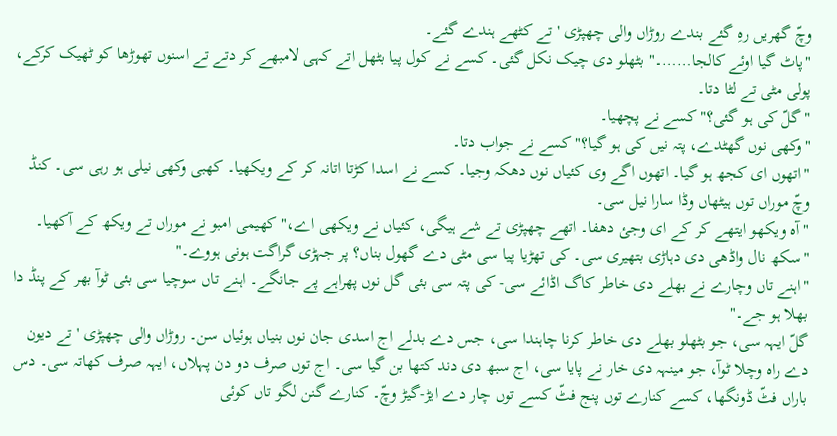وچّ گھریں رہِ گئے بندے روڑاں والی چھپڑی 'تے کٹھے ہندے گئے۔
"پاٹ گیا اوئے کالجا……۔" بٹھلو دی چیک نکل گئی۔ کسے نے کول پیا بٹھل اتے کہی لامبھے کر دتے تے اسنوں تھوڑھا کو ٹھیک کرکے، پولی مٹی تے لٹا دتا۔
"گلّ کی ہو گئی؟" کسے نے پچھیا۔
"وکھی نوں گھٹدے، پتہ نیں کی ہو گیا؟" کسے نے جواب دتا۔
"اتھوں ای کجھ ہو گیا۔ اتھوں اگے وی کئیاں نوں دھکہ وجیا۔ کسے نے اسدا کڑتا اتانہ کر کے ویکھیا۔ کھبی وکھی نیلی ہو رہی سی۔ کنڈ وچّ موراں توں ہیٹھاں وڈا سارا نیل سی۔
"آہ ویکھو ایتھے کر کے ای وجئ دھفا۔ اتھے چھپڑی تے شے ہیگی، کئیاں نے ویکھی اے،" کھیمی امبو نے موراں تے ویکھ کے آکھیا۔
"سکھ نال واڈھی دی دہاڑی بتھیری سی۔ کی تھڑیا پیا سی مٹی دے گھول بناں؟ پر جہڑی گراگت ہونی ہووے۔"
"اہنے تاں وچارے نے بھلے دی خاطر کاگ اڈائے سی- کی پتہ سی بئی گل نوں پھراہے پے جانگے۔ اہنے تاں سوچیا سی بئی ٹوآ بھر کے پنڈ دا بھلا ہو جے۔"
گلّ ایہہ سی، جو بٹھلو بھلے دی خاطر کرنا چاہندا سی، جس دے بدلے اج اسدی جان نوں بنیاں ہوئیاں سن۔ روڑاں والی چھپڑی 'تے دیون دے راہ وچلا ٹوآ، جو مینہہ دی خار نے پایا سی، اج سبھ دی دند کتھا بن گیا سی۔ اج توں صرف دو دن پہلاں، ایہہ صرف کھاتہ سی۔ دس باراں فٹّ ڈونگھا، کسے کنارے توں پنج فٹّ کسے توں چار دے ایڑ-گیڑ وچّ۔ کنارے گنن لگو تاں کوئی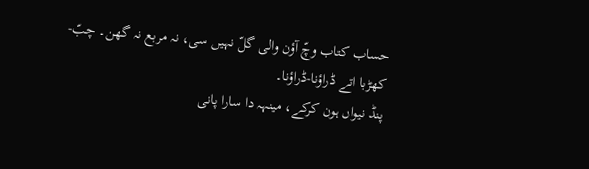حساب کتاب وچّ آؤن والی گلّ نہیں سی، نہ مربع نہ گھن۔ چبّ-کھڑبا اتے ڈراؤنا-ڈراؤنا۔
پنڈ نیواں ہون کرکے، مینہہ دا سارا پانی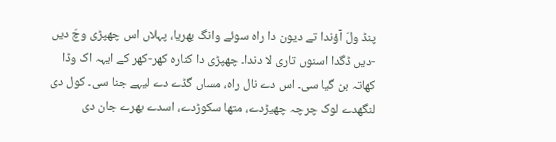پنڈ ولّ آؤندا تے دیون دا راہ سوئے وانگ بھریا، پہلاں اس چھپڑی وچّ دیں -دیں ڈگدا اسنوں تاری لا دندا۔ چھپڑی دا کنارہ کھر-کھر کے ایہہ اک وڈا کھاتہ بن گیا سی۔ اس دے نال راہ، مساں گڈے دے لیہے جنا سی۔ کول دی لنگھدے لوک چرچہ چھیڑدے، متھا سکوڑدے، اسدے بھرے جان دی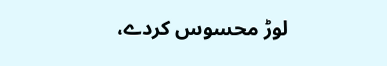لوڑ محسوس کردے،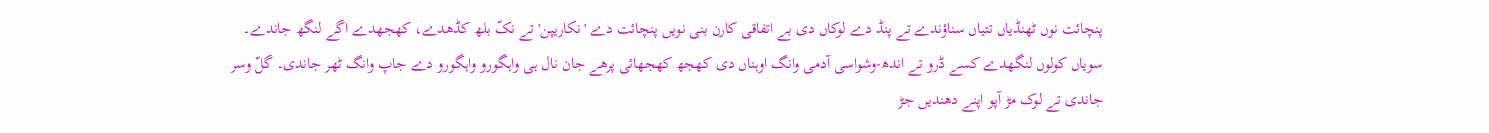پنچائت نوں ٹھنڈیاں تتیاں سناؤندے تے پنڈ دے لوکاں دی بے اتفاقی کارن بنی نویں پنچائت دے 'نکاریپن' تے نکّ بلھ کڈھدے، کھجھدے اگے لنگھ جاندے۔ سویاں کولوں لنگھدے کسے ڈرو تے اندھ-وشواسی آدمی وانگ اوہناں دی کھجھ کھجھائی پرھے جان نال ہی واہگورو واہگورو دے جاپ وانگ ٹھر جاندی۔ گلّ وسر جاندی تے لوک مڑ آپو اپنے دھندیں جڑ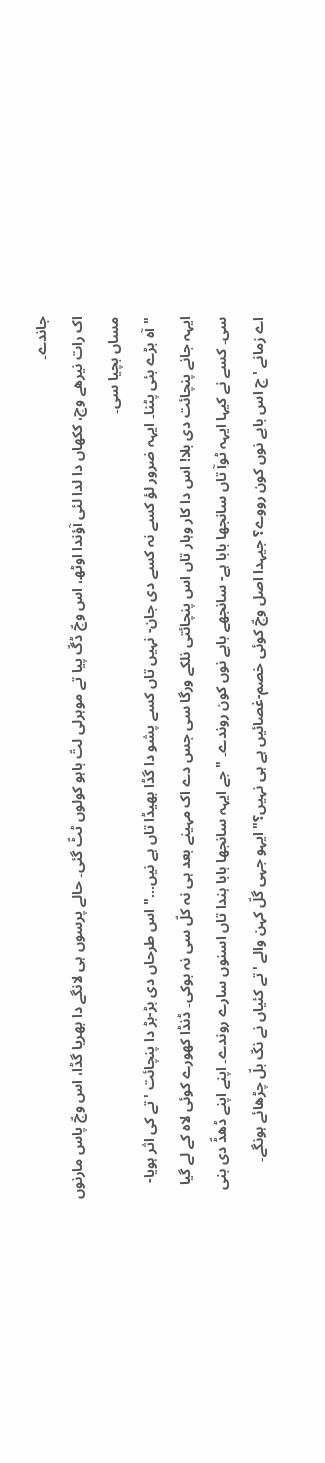جاندے۔
اک رات نیرھے وچ، ککھاں دا لدا لئی آؤندا اوٹھ، اس وچّ ڈگّ پیا تے موہرلی لتّ باہو کولوں ٹٹّ گئی۔ حالے پرسوں ہی لانگے دا بھریا گڈا، اس وچّ پاس مارنوں مساں بچیا سی۔
"آہ بڑے بئی پٹنا۔ ایہہ ضرور لؤ کسے نہ کسے دی جان- نہیں تاں کسے پشو دا گڈا بھیڈا تاں ہے نیں…" اس طرحاں دی بڑ-بڑ دا پنچائت 'تے کی اثر ہویا- ایہہ جانے پنچائت دی بلا! اس دا کار وہار تاں اس پنچائتی نلکے ورگا سی جس دے اک مہینے بعد ہی نہ کلّ سی نہ بوکی۔ ڈنڈا کھورے کوئی لاہ کے لے گیا سی۔ کسے نے کیہا ایہہ ٹوآ تاں سانجھا بابا ہے- سانجھے بابے نوں کون روندے۔ "جے ایہہ سانجھا بابا ہندا تاں اسنوں سارے روندے۔ اپنے اپنے ڈھڈّ دی بنی اے زمانے 'چ اس بابے نوں کون رووے؟ جیہدا اصل وچّ کوئی خصم-غصائیں ہے ہی نہیں؟" ایہو جہی گلّ کہن والے 'تے کئیاں نے نکّ بلّ چڑھائے ہونگے۔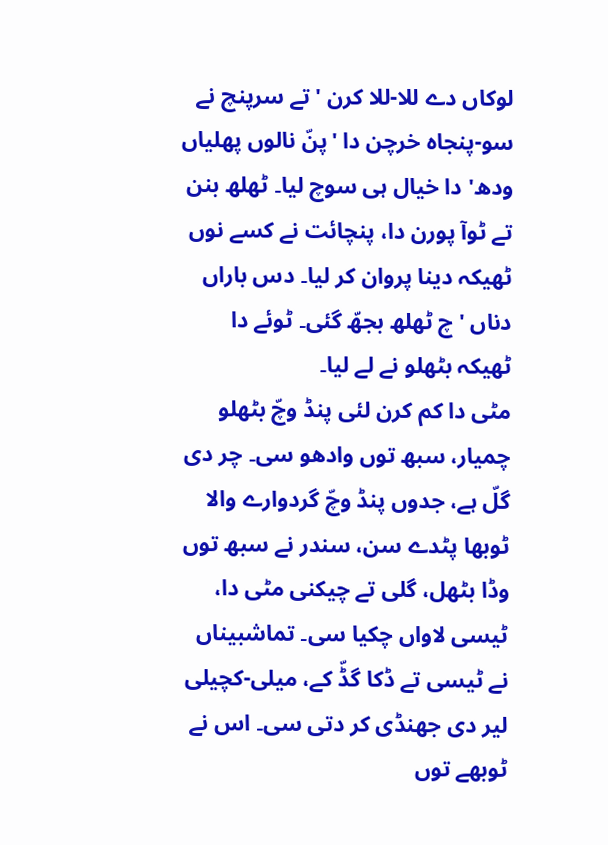لوکاں دے للا-للا کرن 'تے سرپنچ نے سو-پنجاہ خرچن دا 'پنّ نالوں پھلیاں ودھ' دا خیال ہی سوچ لیا۔ ٹھلھ بنن تے ٹوآ پورن دا، پنچائت نے کسے نوں ٹھیکہ دینا پروان کر لیا۔ دس باراں دناں 'چ ٹھلھ بجھّ گئی۔ ٹوئے دا ٹھیکہ بٹھلو نے لے لیا۔
مٹی دا کم کرن لئی پنڈ وچّ بٹھلو چمیار، سبھ توں وادھو سی۔ چر دی گلّ ہے، جدوں پنڈ وچّ گردوارے والا ٹوبھا پٹدے سن، سندر نے سبھ توں وڈا بٹھل، گلی تے چیکنی مٹی دا، ٹیسی لاواں چکیا سی۔ تماشبیناں نے ٹیسی تے ڈکا گڈّ کے، میلی-کچیلی لیر دی جھنڈی کر دتی سی۔ اس نے ٹوبھے توں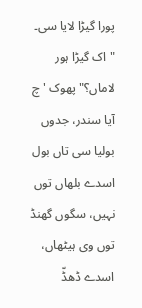پورا گیڑا لایا سی۔ "اک گیڑا ہور لاماں؟" پھوک 'چ آیا سندر، جدوں بولیا سی تاں بول اسدے بلھاں توں نہیں، سگوں گھنڈ توں وی ہیٹھاں، اسدے ڈھڈّ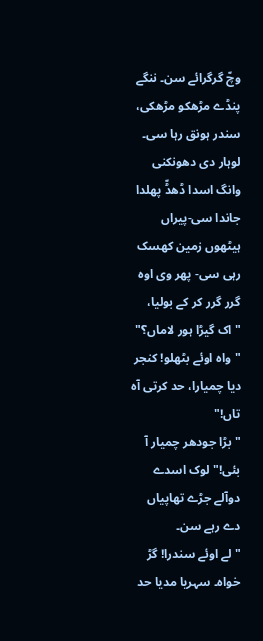وچّ گرگرائے سن۔ ننگے پنڈے مڑھکو مڑھکی، سندر ہونق رہا سی۔ لوہار دی دھونکنی وانگ اسدا ڈھڈّ پھلدا جاندا سی-پیراں ہیٹھوں زمین کھسک رہی سی- پھر وی اوہ گرر گرر کر کے بولیا، "اک گیڑا ہور لاماں؟"
"واہ اوئے بٹھلو! کنجر دیا چمیارا، حد کرتی آہ تاں!"
"بڑا جودھر چمیار آ بئی!" لوک اسدے دوآلے جڑے تھاپیاں دے رہے سن۔
"لے اوئے سندرا! گڑ خواہ۔ سہریا مدیا حد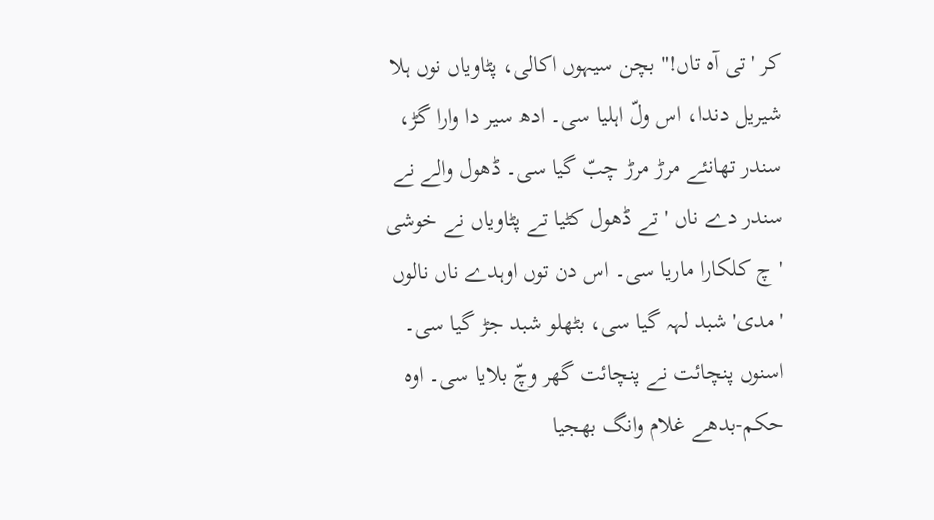کر 'تی آہ تاں!" بچن سیہوں اکالی، پٹاویاں نوں ہلا شیریل دندا، اس ولّ اہلیا سی۔ ادھ سیر دا وارا گڑ، سندر تھانئے مرڑ مرڑ چبّ گیا سی۔ ڈھول والے نے سندر دے ناں 'تے ڈھول کٹیا تے پٹاویاں نے خوشی 'چ کلکارا ماریا سی۔ اس دن توں اوہدے ناں نالوں 'مدی' شبد لہہ گیا سی، بٹھلو شبد جڑ گیا سی۔
اسنوں پنچائت نے پنچائت گھر وچّ بلایا سی۔ اوہ حکم-بدھے غلام وانگ بھجیا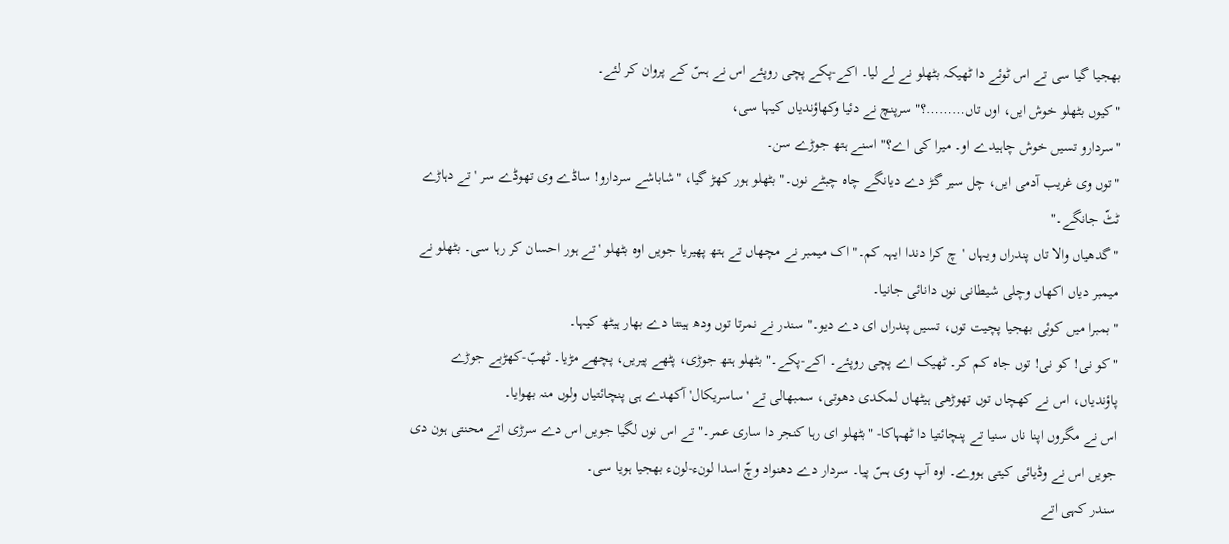بھجیا گیا سی تے اس ٹوئے دا ٹھیکہ بٹھلو نے لے لیا۔ اکے-پکے پچی روپئے اس نے ہسّ کے پروان کر لئے۔
"کیوں بٹھلو خوش ایں، اوں تاں………؟" سرپنچ نے دئیا وکھاؤندیاں کیہا سی،
"سردارو تسیں خوش چاہیدے او۔ میرا کی اے؟" اسنے ہتھ جوڑے سن۔
"توں وی غریب آدمی ایں، چل سیر گڑ دے دیانگے چاہ چبٹے نوں۔" بٹھلو ہور کھڑ گیا، "شاباشے سردارو! ساڈے وی تھوڈے سر 'تے دہاڑے ٹٹّ جانگے۔"
"گدھیاں والا تاں پندراں ویہاں 'چ کرا دندا ایہہ کم۔" اک میمبر نے مچھاں تے ہتھ پھیریا جویں اوہ بٹھلو 'تے ہور احسان کر رہا سی۔ بٹھلو نے میمبر دیاں اکھاں وچلی شیطانی نوں دانائی جانیا۔
"بمبرا میں کوئی بھجیا پچیت توں، تسیں پندراں ای دے دیو۔" سندر نے نمرتا توں ودھ ہینتا دے بھار ہیٹھ کیہا۔
"کو نی! کو نی! توں جاہ کم کر۔ ٹھیک اے پچی روپئے۔ اکے-پکے۔" بٹھلو ہتھ جوڑی، پٹھے پیریں، پچھے مڑیا۔ ٹھبّ-کھڑبے جوڑے پاؤندیاں، اس نے کھچاں توں تھوڑھی ہیٹھاں لمکدی دھوتی، سمبھالی تے 'ساسریکال' آکھدے ہی پنچائتیاں ولوں منہ بھوایا۔
اس نے مگروں اپنا ناں سنیا تے پنچائتیا دا ٹھہاکا- "بٹھلو ای رہا کنجر دا ساری عمر۔" تے اس نوں لگیا جویں اس دے سرڑی اتے محنتی ہون دی جویں اس نے وڈیائی کیتی ہووے۔ اوہ آپ وی ہسّ پیا۔ سردار دے دھنواد وچّ اسدا لونء-لونء بھجیا ہویا سی۔
سندر کہی اتے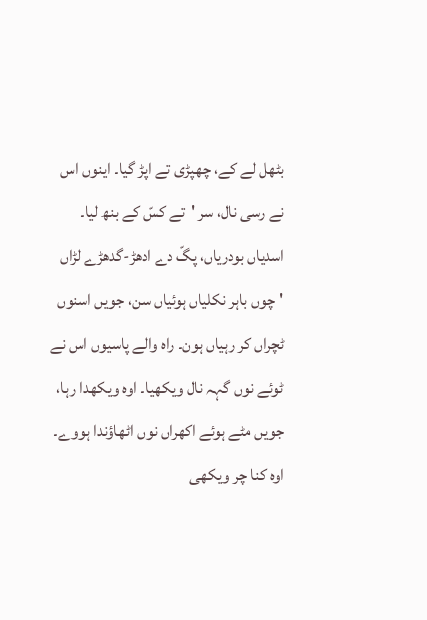بٹھل لے کے، چھپڑی تے اپڑ گیا۔ اینوں اس نے رسی نال، سر 'تے کسّ کے بنھ لیا۔ اسدیاں بودریاں، پگّ دے ادھڑ-گدھڑے لڑاں 'چوں باہر نکلیاں ہوئیاں سن، جویں اسنوں ٹچراں کر رہیاں ہون۔ راہ والے پاسیوں اس نے ٹوئے نوں گہہ نال ویکھیا۔ اوہ ویکھدا رہا، جویں مٹے ہوئے اکھراں نوں اٹھاؤندا ہووے۔ اوہ کنا چر ویکھی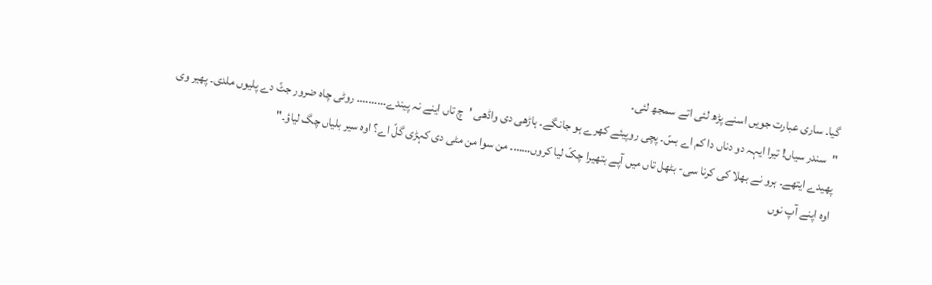گیا۔ ساری عبارت جویں اسنے پڑھ لئی اتے سمجھ لئی۔
"سندر سیاں! تیرا ایہہ دو دناں دا کم اے بسّ۔ پچی روپیئے کھرے ہو جانگے۔ ہاڑھی دی واڈھی 'چ تاں اینے نہ پیندے………۔ روٹی چاہ ضرور جٹّ دے پلیوں ملدی۔ پھیر وی پھیدے ایتھے۔ ہرو نے بھلا کی کرنا سی- بٹھل تاں میں آپے بتھیرا چکّ لیا کروں……۔ من سوا من مٹی دی کہڑی گلّ اے؟ اوہ سیر بلیاں چگ لیاؤ۔"
اوہ اپنے آپ نوں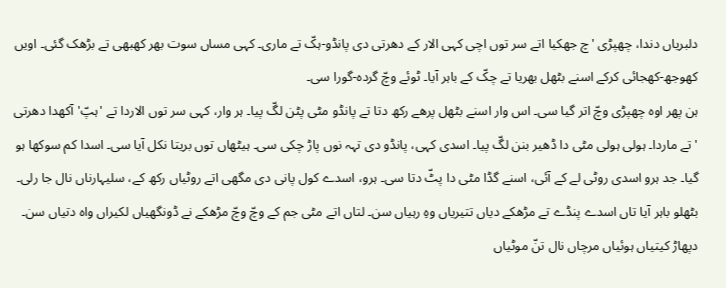دلبریاں دندا، چھپڑی 'چ جھکیا اتے سر توں اچی کہی الار کے دھرتی دی پانڈو-ہکّ تے ماری۔ کہی مساں سوت بھر کھبھی تے بڑھک گئی۔ اویں کھوجھ-کھجائی کرکے اسنے بٹھل بھریا تے چکّ کے باہر آیا۔ ٹوئے وچّ گردہ-گورا سی۔
ہن پھر اوہ چھپڑی وچّ اتر گیا سی۔ اس وار اسنے بٹھل پرھے رکھ دتا تے پانڈو مٹی پٹن لگّ پیا۔ ہر وار، کہی سر توں الاردا تے 'ہپّ' آکھدا دھرتی 'تے ماردا۔ ہولی ہولی مٹی دا ڈھیر بنن لگّ پیا۔ اسدی کہی، پانڈو دی تہہ نوں پاڑ چکی سی۔ ہیٹھاں توں بریتا نکل آیا سی۔ اسدا کم سوکھا ہو گیا۔ جد ہرو اسدی روٹی لے کے آئی، اسنے گڈا مٹی دا پٹّ دتا سی۔ ہرو، اسدے کول پانی دی مگھی اتے روٹیاں رکھ کے، سلیہارناں نال جا رلی۔
بٹھلو باہر آیا تاں اسدے پنڈے تے مڑھکے دیاں تتیریاں وہِ رہیاں سن۔ لتاں اتے مٹی جم کے وچّ وچّ مڑھکے نے ڈونگھیاں لکیراں واہ دتیاں سن۔ دپھاڑ کیتیاں ہوئیاں مرچاں نال تنّ موٹیاں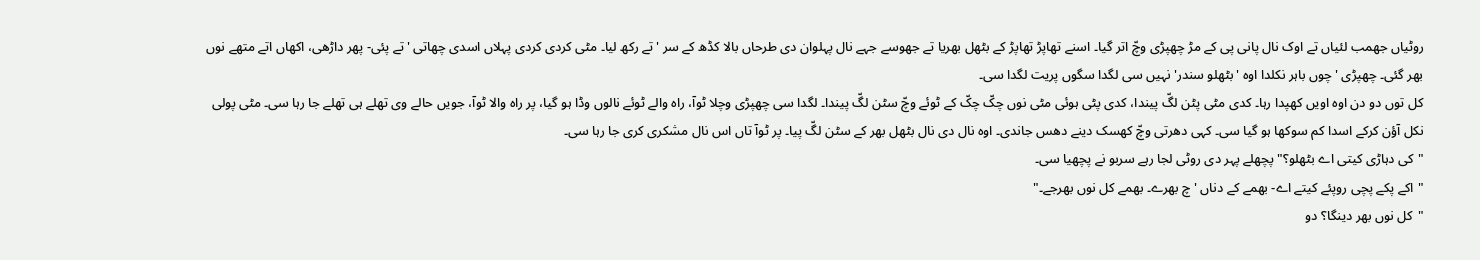روٹیاں جھمب لئیاں تے اوک نال پانی پی کے مڑ چھپڑی وچّ اتر گیا۔ اسنے تھاپڑ تھاپڑ کے بٹھل بھریا تے جھوسے جہے نال پہلوان دی طرحاں بالا کڈھ کے سر 'تے رکھ لیا۔ مٹی کردی کردی پہلاں اسدی چھاتی 'تے پئی- پھر داڑھی، اکھاں اتے متھے نوں بھر گئی۔ چھپڑی 'چوں باہر نکلدا اوہ 'بٹھلو سندر' نہیں سی لگدا سگوں پریت لگدا سی۔
کل توں دو دن اوہ اویں کھپدا رہا۔ کدی مٹی پٹن لگّ پیندا، کدی پٹی ہوئی مٹی نوں چکّ چکّ کے ٹوئے وچّ سٹن لگّ پیندا۔ لگدا سی چھپڑی وچلا ٹوآ، راہ والے ٹوئے نالوں وڈا ہو گیا، پر راہ والا ٹوآ، جویں حالے وی تھلے ہی تھلے جا رہا سی۔ مٹی پولی نکل آؤن کرکے اسدا کم سوکھا ہو گیا سی۔ کہی دھرتی وچّ کھسک دینے دھس جاندی۔ اوہ نال دی نال بٹھل بھر کے سٹن لگّ پیا۔ پر ٹوآ تاں اس نال مشکری کری جا رہا سی۔
"کی دہاڑی کیتی اے بٹھلو؟" پچھلے پہر دی روٹی لجا رہے سربو نے پچھیا سی۔
"اکے پکے پچی روپئے کیتے اے- بھمے کے دناں 'چ بھرے۔ بھمے کل نوں بھرجے۔"
"کل نوں بھر دینگا؟ دو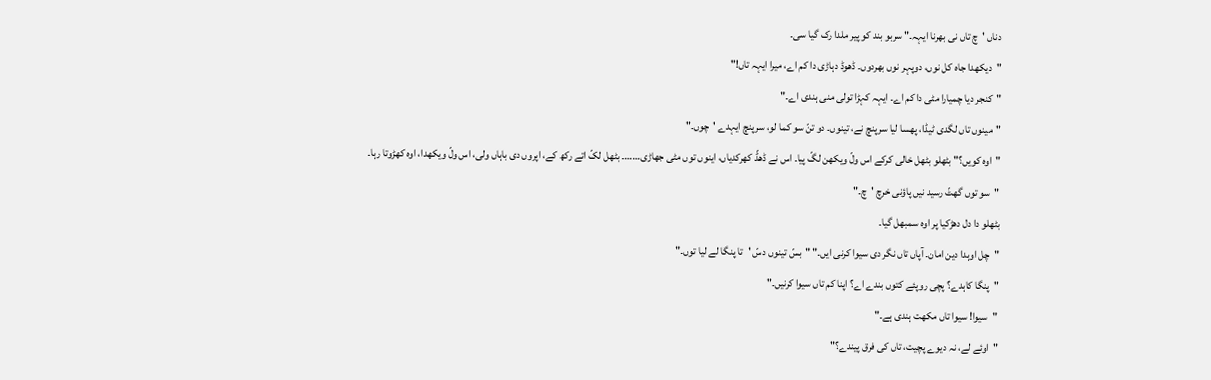دناں 'چ تاں نی بھرنا ایہہ۔" سربو بند کو پیر ملدا رک گیا سی۔
"دیکھدا جاہ کل نوں، دوپہر نوں بھردوں۔ ڈھوڈ دہاڑی دا کم اے، میرا ایہہ تاں!"
"کنجر دیا چمیارا مٹی دا کم اے۔ ایہہ کہڑا تولی منی ہندی اے۔"
"مینوں تاں لگدی ٹیڈا، پھسا لیا سرپنچ نے، تینوں۔ دو تنّ سو کما لو، سرپنچ ایہدے 'چوں۔"
"اوہ کویں؟" بٹھلو بٹھل خالی کرکے اس ولّ ویکھن لگّ پیا۔ اس نے ڈھڈّ کھرکدیاں، اینوں توں مٹی جھاڑی……۔ بٹھل لکّ اتے رکھ کے، اپروں دی باہاں ولی، اس ولّ ویکھدا، اوہ کھڑوتا رہا۔
"سو توں گھٹّ رسید نیں پاؤنی خرچ 'چ۔"
بٹھلو دا دل دھڑکیا پر اوہ سمبھل گیا۔
"چل اوہدا دین امان۔ آپاں تاں نگر دی سیوا کرنی ایں۔" "بسّ تینوں دسّ 'تا پنگا لے لیا توں۔"
"پنگا کاہدے؟ پچی روپئے کتوں بندے اے؟ اپنا کم تاں سیوا کرنیں۔"
"سیوا! سیوا تاں مکھت ہندی ہے۔"
"اوئے لے، نہ دیوے پچیت، تاں کی فرق پیندے؟"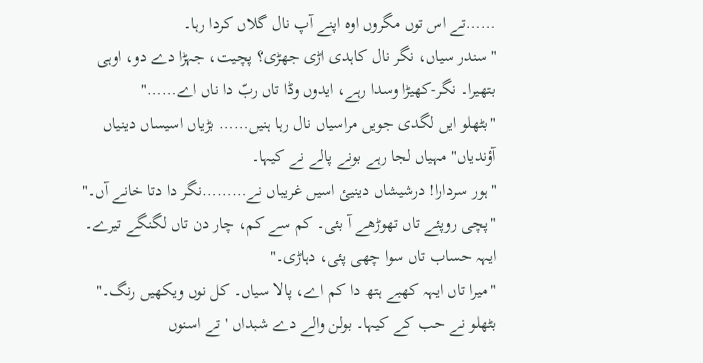……تے اس توں مگروں اوہ اپنے آپ نال گلاں کردا رہا۔
"سندر سیاں، نگر نال کاہدی اڑی جھڑی؟ پچیت، جہڑا دے دو، اوہی بتھیرا۔ نگر-کھیڑا وسدا رہے، ایدوں وڈا تاں ربّ دا ناں اے……"
"بٹھلو ایں لگدی جویں مراسیاں نال رہا ہنیں…… بڑیاں اسیساں دینیاں آؤندیاں" مہیاں لجا رہے بونے پالے نے کیہا۔
"ہور سردارا! درشیشاں دینیئ اسیں غریباں نے………نگر دا دتا خانے آں۔"
"پچی روپئے تاں تھوڑھے آ بئی۔ کم سے کم، چار دن تاں لگنگے تیرے۔ ایہہ حساب تاں سوا چھی پئی، دہاڑی۔"
"میرا تاں ایہہ کھبے ہتھ دا کم اے، پالا سیاں۔ کل نوں ویکھیں رنگ۔" بٹھلو نے حب کے کیہا۔ بولن والے دے شبداں 'تے اسنوں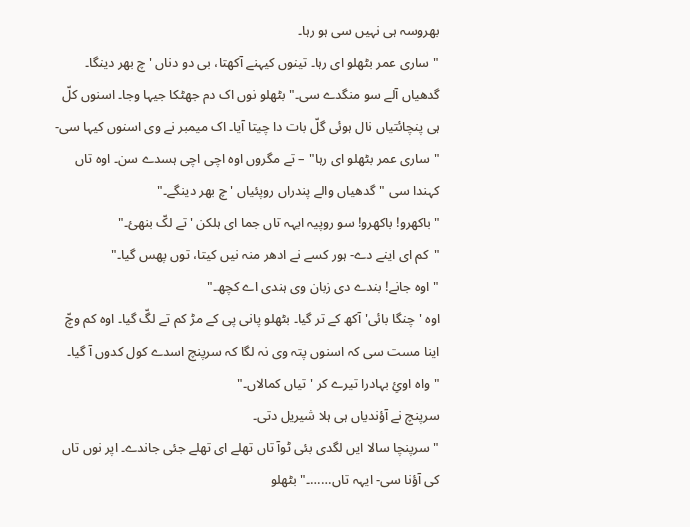بھروسہ ہی نہیں سی ہو رہا۔
"ساری عمر بٹھلو ای رہا۔ تینوں کیہنے آکھتا، بی دو دناں 'چ بھر دینگا۔ گدھیاں آلے سو منگدے سی۔" بٹھلو نوں اک دم جھٹکا جیہا وجا۔ اسنوں کلّ ہی پنچائتیاں نال ہوئی گلّ بات دا چیتا آیا۔ اک میمبر نے وی اسنوں کیہا سی- "ساری عمر بٹھلو ای رہا" – تے مگروں اوہ اچی اچی ہسدے سن۔ اوہ تاں کہندا سی "گدھیاں والے پندراں روپئیاں 'چ بھر دینگے۔"
"باکھرو! باکھرو! سو روپیہ ایہہ تاں جما ای ہلکن 'تے لکّ بنھئ۔"
"کم ای اینے دے- ہور کسے نے ادھر منہ نیں کیتا، توں پھس گیا۔"
"اوہ جانے! بندے دی زبان وی ہندی اے کچھ۔"
اوہ 'چنگا بائی' آکھ کے تر گیا۔ بٹھلو پانی پی کے مڑ کم تے لگّ گیا۔ اوہ کم وچّ اینا مست سی کہ اسنوں پتہ وی نہ لگا کہ سرپنچ اسدے کول کدوں آ گیا۔
"واہ اوئِ بہادرا تیرے کر 'تیاں کمالاں۔"
سرپنچ نے آؤندیاں ہی ہلا شیریل دتی۔
"سرپنچا سالا ایں لگدی بئی ٹوآ تاں تھلے ای تھلے جئی جاندے۔ اپر نوں تاں کی آؤنا سی- ایہہ تاں……۔" بٹھلو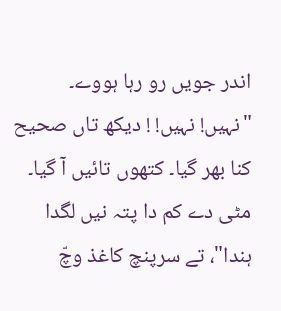اندر جویں رو رہا ہووے۔
"نہیں! نہیں! ! دیکھ تاں صحیح کنا بھر گیا۔ کتھوں تائیں آ گیا۔ مٹی دے کم دا پتہ نیں لگدا ہندا"، تے سرپنچ کاغذ وچّ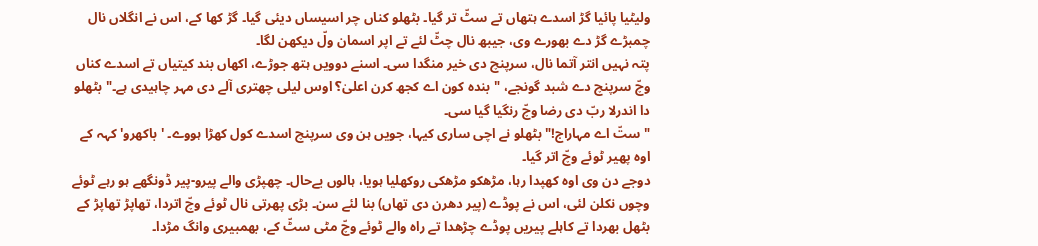ولیٹیا پائیا گڑ اسدے ہتھاں تے سٹّ تر گیا۔ بٹھلو کناں چر اسیساں دیئی گیا۔ گڑ کھا کے، اس نے انگلاں نال چمبڑے گڑ دے بھورے وی، جیبھ نال چٹّ لئے تے اپر اسمان ولّ دیکھن لگا۔
پتہ نہیں انتر آتما نال، سرپنچ دی خیر منگدا سی۔ اسنے دوویں ہتھ جوڑے، اکھاں بند کیتیاں تے اسدے کناں وچّ سرپنچ دے شبد گونجے، "بندہ کون اے کجھ کرن اعلیٰ؟ اوس لیلی چھتری آلے دی مہر چاہیدی ہے۔" بٹھلو دا اندرلا ربّ دی رضا وچّ رنگیا گیا سی۔
"ستّ اے مہاراج!" بٹھلو نے اچی ساری کیہا، جویں ہن وی سرپنچ اسدے کول کھڑا ہووے۔ 'باکھرو' کہہ کے اوہ پھیر ٹوئے وچّ اتر گیا۔
دوجے دن وی اوہ کھپدا رہا، مڑھکو مڑھکی روکھلیا ہویا، ہالوں بےحال۔ چھپڑی والے پیرو-پیر ڈونگھے ہو رہے ٹوئے وچوں نکلن لئی، اس نے پوڈے (پیر دھرن دی تھاں) بنا لئے سن۔ بڑی پھرتی نال ٹوئے وچّ اتردا، تھاپڑ تھاپڑ کے بٹھل بھردا تے کاہلے پیریں پوڈے چڑھدا تے راہ والے ٹوئے وچّ مٹی سٹّ کے، بھمبیری وانگ مڑدا۔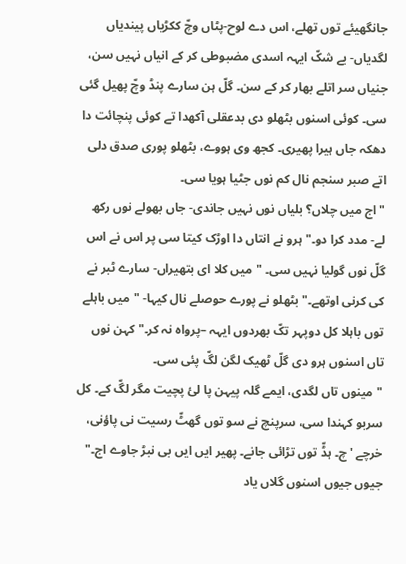جانگھیئے توں تھلے، اس دے لوح-پٹاں وچّ ککڑیاں پیندیاں لگدیاں- بے شکّ ایہہ اسدی مضبوطی کر کے انیاں نہیں سن، جنیاں سر اتلے بھار کر کے سن۔ گلّ ہن سارے پنڈ وچّ پھیل گئی سی۔ کوئی اسنوں بٹھلو دی بدعقلی آکھدا تے کوئی پنچائت دا دھکہ جاں ہیرا پھیری۔ کجھ وی ہووے، بٹھلو پوری صدق دلی اتے صبر سنجم نال کم نوں جٹیا ہویا سی۔
"اج میں چلاں؟ بلیاں نوں نہیں جاندی- جاں بھولے نوں رکھ لے- مدد کرا دو۔" ہرو نے انتاں دا اوڑک کیتا سی پر اس نے اس گلّ نوں گولیا نہیں سی۔ "میں کلا ای بتھیراں- سارے ٹبر نے کی کرنی اوتھے۔" بٹھلو نے پورے حوصلے نال کیہا- "میں باہلے توں باہلا کل دوپہر تکّ بھردوں ایہہ –پرواہ نہ کر۔" کہن نوں تاں اسنوں ہرو دی گلّ ٹھیک لگن لگّ پئی سی۔
"مینوں تاں لگدی، ایمے گلہ پیہن پا لئ پچیت مگر لگّ کے۔ کل سربو کہندا سی، سرپنچ نے سو توں گھٹّ رسیت نی پاؤنی، خرچے 'چ۔ ہڈّ توں تڑائی جانے۔ پھیر ایں ایں بی نبڑ جاوے اج۔" جیوں جیوں اسنوں گلاں یاد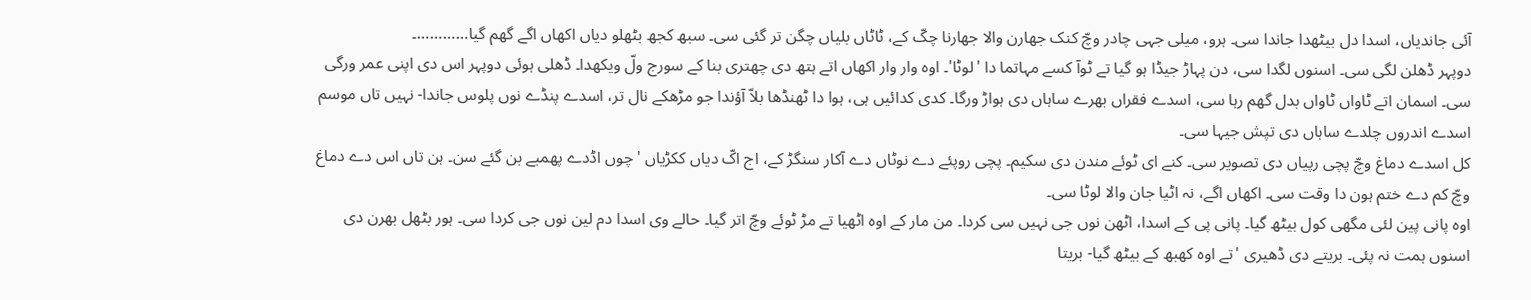آئی جاندیاں، اسدا دل بیٹھدا جاندا سی۔ ہرو، میلی جہی چادر وچّ کنک جھارن والا جھارنا چکّ کے، ٹاٹاں بلیاں چگن تر گئی سی۔ سبھ کجھ بٹھلو دیاں اکھاں اگے گھم گیا…………۔
دوپہر ڈھلن لگی سی۔ اسنوں لگدا سی، دن پہاڑ جیڈا ہو گیا تے ٹوآ کسے مہاتما دا 'لوٹا'۔ اوہ وار وار اکھاں اتے ہتھ دی چھتری بنا کے سورج ولّ ویکھدا۔ ڈھلی ہوئی دوپہر اس دی اپنی عمر ورگی سی۔ اسمان اتے ٹاواں ٹاواں بدل گھم رہا سی، اسدے فقراں بھرے ساہاں دی ہواڑ ورگا۔ کدی کدائیں ہی، ہوا دا ٹھنڈھا بلاّ آؤندا جو مڑھکے نال تر، اسدے پنڈے نوں پلوس جاندا- نہیں تاں موسم اسدے اندروں چلدے ساہاں دی تپش جیہا سی۔
کل اسدے دماغ وچّ پچی رپیاں دی تصویر سی۔ کنے ای ٹوئے مندن دی سکیم۔ پچی روپئے دے نوٹاں دے آکار سنگڑ کے، اج اکّ دیاں ککڑیاں 'چوں اڈدے پھمبے بن گئے سن۔ ہن تاں اس دے دماغ وچّ کم دے ختم ہون دا وقت سی۔ اکھاں اگے، نہ اٹیا جان والا لوٹا سی۔
اوہ پانی پین لئی مگھی کول بیٹھ گیا۔ پانی پی کے اسدا، اٹھن نوں جی نہیں سی کردا۔ من مار کے اوہ اٹھیا تے مڑ ٹوئے وچّ اتر گیا۔ حالے وی اسدا دم لین نوں جی کردا سی۔ ہور بٹھل بھرن دی اسنوں ہمت نہ پئی۔ بریتے دی ڈھیری 'تے اوہ کھبھ کے بیٹھ گیا- بریتا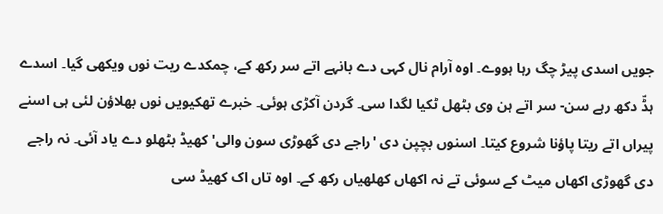جویں اسدی پیڑ چگ رہا ہووے۔ اوہ آرام نال کہی دے بانہے اتے سر رکھ کے، چمکدے ریت نوں ویکھی گیا۔ اسدے ہڈّ دکھ رہے سن- سر اتے ہن وی بٹھل ٹکیا لگدا سی۔ گردن آکڑی ہوئی۔ خبرے تھکیویں نوں بھلاؤن لئی ہی اسنے پیراں اتے ریتا پاؤنا شروع کیتا۔ اسنوں بچپن دی 'راجے دی گھوڑی سون والی' کھیڈ بٹھلو دے یاد آئی۔ نہ راجے دی گھوڑی اکھاں میٹ کے سوئی تے نہ اکھاں کھلھیاں رکھ کے۔ اوہ تاں اک کھیڈ سی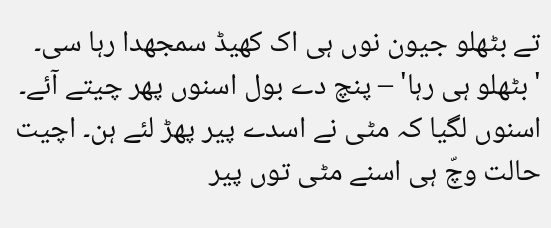تے بٹھلو جیون نوں ہی اک کھیڈ سمجھدا رہا سی۔ 'بٹھلو ہی رہا' – پنچ دے بول اسنوں پھر چیتے آئے۔
اسنوں لگیا کہ مٹی نے اسدے پیر پھڑ لئے ہن۔ اچیت حالت وچّ ہی اسنے مٹی توں پیر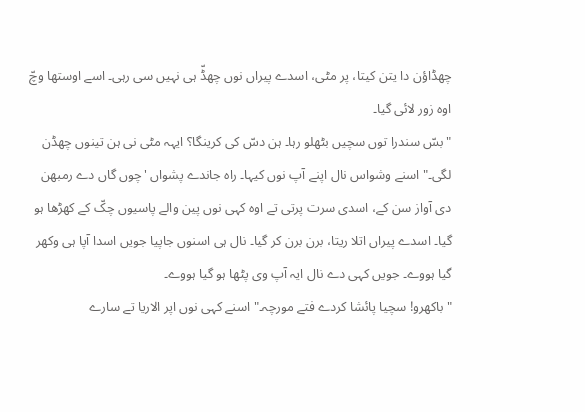چھڈاؤن دا یتن کیتا، پر مٹی، اسدے پیراں نوں چھڈّ ہی نہیں سی رہی۔ اسے اوستھا وچّ اوہ زور لائی گیا۔
"بسّ سندرا توں سچیں بٹھلو رہا۔ ہن دسّ کی کرینگا؟ ایہہ مٹی نی ہن تینوں چھڈن لگی۔" اسنے وشواس نال اپنے آپ نوں کیہا۔ راہ جاندے پشواں 'چوں گاں دے رمبھن دی آواز سن کے، اسدی سرت پرتی تے اوہ کہی نوں پین والے پاسیوں چکّ کے کھڑھا ہو گیا۔ اسدے پیراں اتلا ریتا، برن برن کر گیا۔ نال ہی اسنوں جاپیا جویں اسدا آپا ہی وکھر گیا ہووے۔ جویں کہی دے نال ایہ آپ وی پٹھا ہو گیا ہووے۔
"باکھرو! سچیا پائشا کردے فتے مورچہ۔" اسنے کہی نوں اپر الاریا تے سارے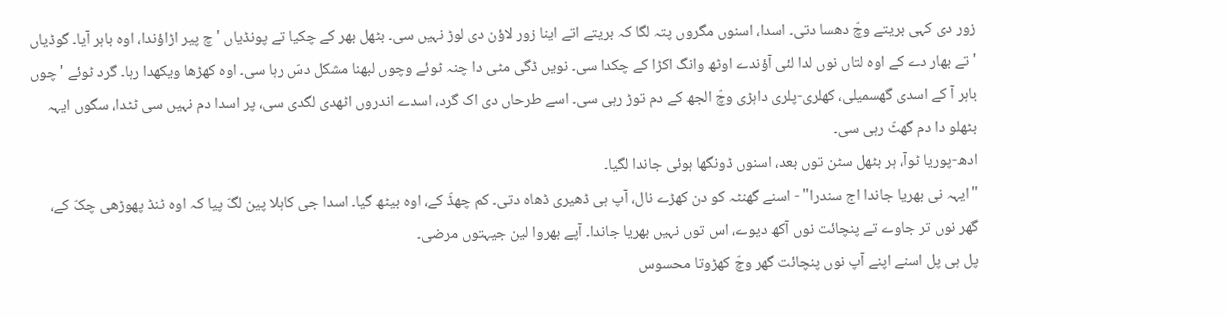زور دی کہی بریتے وچّ دھسا دتی۔ اسدا، اسنوں مگروں پتہ لگا کہ بریتے اتے اینا زور لاؤن دی لوڑ نہیں سی۔ بٹھل بھر کے چکیا تے پونڈیاں 'چ پیر اڑاؤندا، اوہ باہر آیا۔ گوڈیاں 'تے بھار دے کے اوہ لتاں نوں لدا لئی آؤندے اوٹھ وانگ اکڑا کے چکدا سی۔ نویں ڈگی مٹی دا چنہ ٹوئے وچوں لبھنا مشکل دسّ رہا سی۔ اوہ کھڑھا ویکھدا رہا۔ گرد ٹوئے 'چوں باہر آ کے اسدی گھسمیلی، کھلری-پلری داہڑی وچّ الجھ کے دم توڑ رہی سی۔ اسے طرحاں دی اک گرد، اسدے اندروں اٹھدی لگدی سی، پر اسدا دم نہیں سی ٹٹدا، سگوں ایہہ بٹھلو دا دم گھٹّ رہی سی۔
ادھ-پوریا ٹوآ، ہر بٹھل سٹن توں بعد، اسنوں ڈونگھا ہوئی جاندا لگیا۔
"ایہہ نی بھریا جاندا اج سندرا" - اسنے گھنٹہ کو دن کھڑے نال، آپ ہی ڈھیری ڈھاہ دتی۔ کم چھڈّ کے، اوہ بیٹھ گیا۔ اسدا جی کاہلا پین لگّ پیا کہ اوہ ٹنڈ پھوڑھی چکّ کے، گھر نوں تر جاوے تے پنچائت نوں آکھ دیوے، اس توں نہیں بھریا جاندا۔ آپے بھروا لین جیہتوں مرضی۔
پل ہی پل اسنے اپنے آپ نوں پنچائت گھر وچّ کھڑوتا محسوس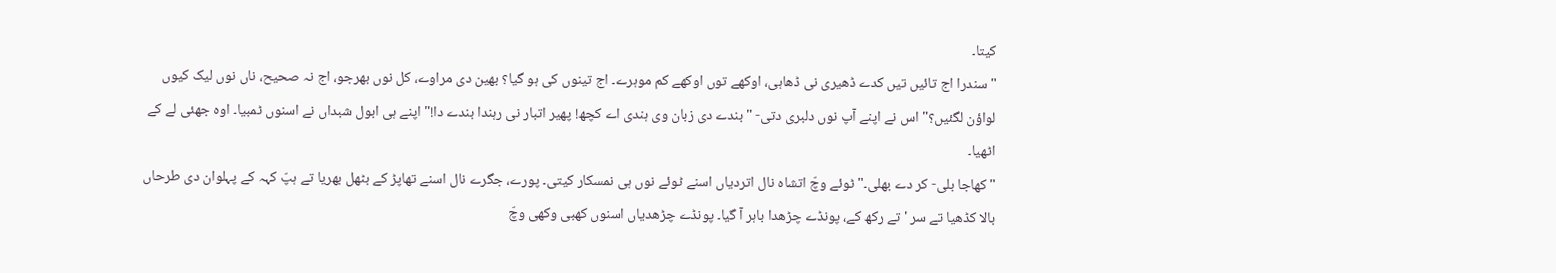کیتا۔
"سندرا اج تائیں تیں کدے ڈھیری نی ڈھاہی، اوکھے توں اوکھے کم موہرے۔ اج تینوں کی ہو گیا؟ بھین دی مراوے، کل نوں بھرجو، اج نہ صحیح، ناں نوں لیک کیوں لواؤن لگئیں؟" اس نے اپنے آپ نوں دلبری دتی- "بندے دی زبان وی ہندی اے کچھ! پھیر اتبار نی رہندا بندے دا!" اپنے ہی ابول شبداں نے اسنوں ٹمبیا۔ اوہ جھئی لے کے اٹھیا۔
"کھاجا بلی- کر دے بھلی۔" ٹوئے وچّ اتشاہ نال اتردیاں اسنے ٹوئے نوں ہی نمسکار کیتی۔ پورے، جگرے نال اسنے تھاپڑ کے بٹھل بھریا تے ہپّ کہہ کے پہلوان دی طرحاں بالا کڈھیا تے سر 'تے رکھ کے، پونڈے چڑھدا باہر آ گیا۔ پونڈے چڑھدیاں اسنوں کھبی وکھی وچّ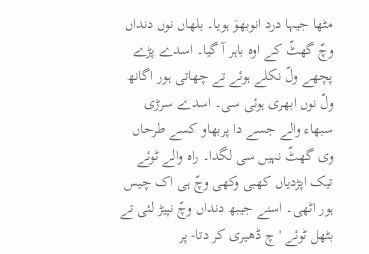مٹھا جیہا درد انوبھوَ ہویا۔ بلھاں نوں دنداں وچّ گھٹّ کے اوہ باہر آ گیا۔ اسدے پڑے پچھے ولّ نکلے ہوئے تے چھاتی ہور اگانھ ولّ نوں ابھری ہوئی سی۔ اسدے سرڑی سبھاء والے جسے دا پربھاو کسے طرحاں وی گھٹّ نہیں سی لگدا۔ راہ والے ٹوئے تیک اپڑدیاں کھبی وکھی وچّ ہی اک چیس ہور اٹھی۔ اسنے جیبھ دنداں وچّ نپیڑ لئی تے بٹھل ٹوئے 'چ ڈھیری کر دتا- پر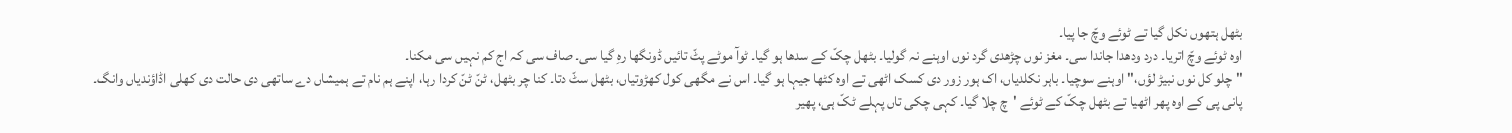بٹھل ہتھوں نکل گیا تے ٹوئے وچّ جا پیا۔
اوہ ٹوئے وچّ اتریا۔ درد ودھدا جاندا سی۔ مغز نوں چڑھدی گرد نوں اوہنے نہ گولیا۔ بٹھل چکّ کے سدھا ہو گیا۔ ٹوآ موٹے پٹّ تائیں ڈونگھا رہِ گیا سی۔ صاف سی کہ اج کم نہیں سی مکنا۔
"چلو کل نوں نبیڑ لؤں،" اوہنے سوچیا۔ باہر نکلدیاں، اک ہور زور دی کسک اٹھی تے اوہ کٹھا جیہا ہو گیا۔ اس نے مگھی کول کھڑوتیاں، بٹھل سٹّ دتا۔ کنا چر بٹھل، ٹنّ ٹنّ کردا رہا، اپنے ہم نام تے ہمیشاں دے ساتھی دی حالت دی کھلی اڈاؤندیاں وانگ۔
پانی پی کے اوہ پھر اٹھیا تے بٹھل چکّ کے ٹوئے 'چ چلا گیا۔ کہی چکی تاں پہلے ٹکّ ہی، پھیر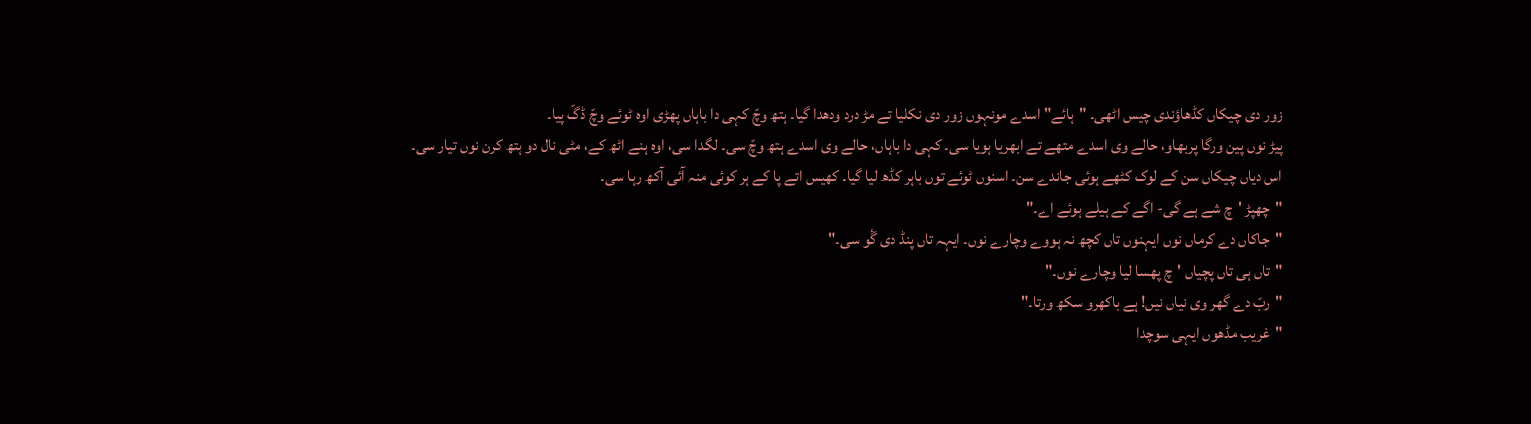زور دی چیکاں کڈھاؤندی چیس اٹھی۔ "ہائے" اسدے مونہوں زور دی نکلیا تے مڑ درد ودھدا گیا۔ ہتھ وچّ کہی دا باہاں پھڑی اوہ ٹوئے وچّ ڈگّ پیا۔
پیڑ نوں پین ورگا پربھاو، حالے وی اسدے متھے تے ابھریا ہویا سی۔ کہی دا باہاں، حالے وی اسدے ہتھ وچّ سی۔ لگدا سی، اوہ ہنے اٹھ کے، مٹی نال دو ہتھ کرن نوں تیار سی۔
اس دیاں چیکاں سن کے لوک کٹھے ہوئی جاندے سن۔ اسنوں ٹوئے توں باہر کڈھ لیا گیا۔ کھیس اتے پا کے ہر کوئی منہ آئی آکھ رہا سی۔
"چھپڑ 'چ شے ہے گی- اگے کے ہیلے ہوئے اے۔"
"جاکاں دے کرماں نوں ایہنوں تاں کچھ نہ ہووے وچارے نوں۔ ایہہ تاں پنڈ دی گٔو سی۔"
"تاں ہی تاں پچیاں 'چ پھسا لیا وچارے نوں۔"
"ربّ دے گھر وی نیاں نیں! ہے باکھرو سکھ ورتا۔"
"غریب مڈھوں ایہی سوچدا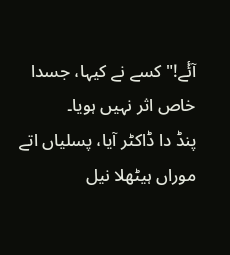آئٔے!" کسے نے کیہا، جسدا خاص اثر نہیں ہویا۔
پنڈ دا ڈاکٹر آیا، پسلیاں اتے موراں ہیٹھلا نیل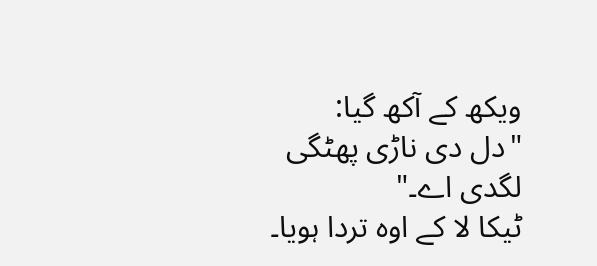ویکھ کے آکھ گیا:
"دل دی ناڑی پھٹگی لگدی اے۔"
ٹیکا لا کے اوہ تردا ہویا۔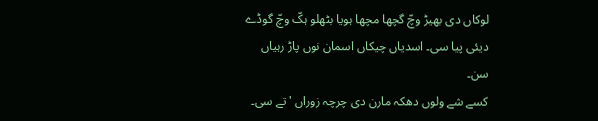لوکاں دی بھیڑ وچّ گچھا مچھا ہویا بٹھلو ہکّ وچّ گوڈے دیئی پیا سی۔ اسدیاں چیکاں اسمان نوں پاڑ رہیاں سن۔
کسے شے ولوں دھکہ مارن دی چرچہ زوراں 'تے سی۔